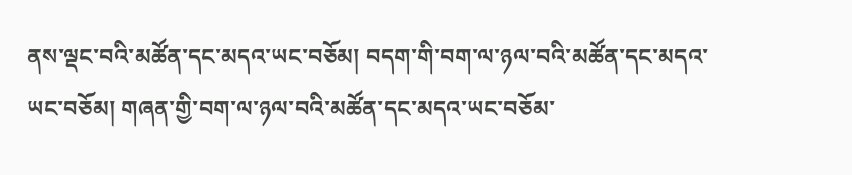ནས་ལྡང་བའི་མཚོན་དང་མདའ་ཡང་བཅོམ། བདག་གི་བག་ལ་ཉལ་བའི་མཚོན་དང་མདའ་ཡང་བཅོམ། གཞན་གྱི་བག་ལ་ཉལ་བའི་མཚོན་དང་མདའ་ཡང་བཅོམ་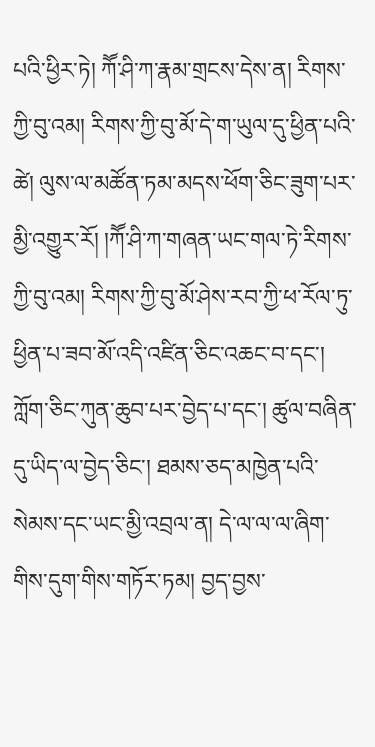པའི་ཕྱིར་ཏེ། ཀཽ་ཤི་ཀ་རྣམ་གྲངས་དེས་ན། རིགས་ཀྱི་བུ་འམ། རིགས་ཀྱི་བུ་མོ་དེ་ག་ཡུལ་དུ་ཕྱིན་པའི་ཚེ། ལུས་ལ་མཚོན་ཏམ་མདས་ཕོག་ཅིང་ཟུག་པར་མྱི་འགྱུར་རོ། །ཀཽ་ཤི་ཀ་གཞན་ཡང་གལ་ཏེ་རིགས་ཀྱི་བུ་འམ། རིགས་ཀྱི་བུ་མོ་ཤེས་རབ་ཀྱི་ཕ་རོལ་ཏུ་ཕྱིན་པ་ཟབ་མོ་འདི་འཛིན་ཅིང་འཆང་བ་དང་། ཀློག་ཅིང་ཀུན་ཆུབ་པར་བྱེད་པ་དང་། ཚུལ་བཞིན་དུ་ཡིད་ལ་བྱེད་ཅིང་། ཐམས་ཅད་མཁྱེན་པའི་སེམས་དང་ཡང་མྱི་འབྲལ་ན། དེ་ལ་ལ་ལ་ཞིག་གིས་དུག་གིས་གཏོར་ཏམ། བྱད་བྱས་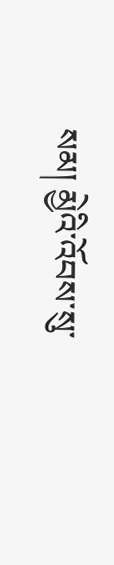སམ། མྱེའི་འོབས་སུ་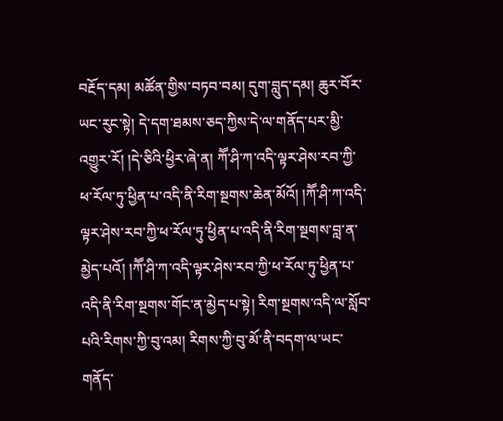བརྔོད་དམ། མཚོན་གྱིས་བཏབ་བམ། དུག་བླུད་དམ། ཆུར་བོར་ཡང་རུང་སྟེ། དེ་དག་ཐམས་ཅད་ཀྱིས་དེ་ལ་གནོད་པར་མྱི་འགྱུར་རོ། །དེ་ཅིའི་ཕྱིར་ཞེ་ན། ཀཽ་ཤི་ཀ་འདི་ལྟར་ཤེས་རབ་ཀྱི་ཕ་རོལ་ཏུ་ཕྱིན་པ་འདི་ནི་རིག་སྔགས་ཆེན་མོའོ། །ཀཽ་ཤི་ཀ་འདི་ལྟར་ཤེས་རབ་ཀྱི་ཕ་རོལ་ཏུ་ཕྱིན་པ་འདི་ནི་རིག་སྔགས་བླ་ན་མྱེད་པའོ། །ཀཽ་ཤི་ཀ་འདི་ལྟར་ཤེས་རབ་ཀྱི་ཕ་རོལ་ཏུ་ཕྱིན་པ་འདི་ནི་རིག་སྔགས་གོང་ན་མྱེད་པ་སྟེ། རིག་སྔགས་འདི་ལ་སློབ་པའི་རིགས་ཀྱི་བུ་འམ། རིགས་ཀྱི་བུ་མོ་ནི་བདག་ལ་ཡང་གནོད་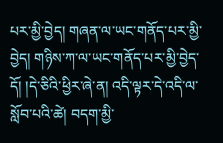པར་མྱི་བྱེད། གཞན་ལ་ཡང་གནོད་པར་མྱི་བྱེད། གཉིས་ཀ་ལ་ཡང་གནོད་པར་མྱི་བྱེད་དོ། །དེ་ཅིའི་ཕྱིར་ཞེ་ན། འདི་ལྟར་དེ་འདི་ལ་སློབ་པའི་ཚེ། བདག་མྱི་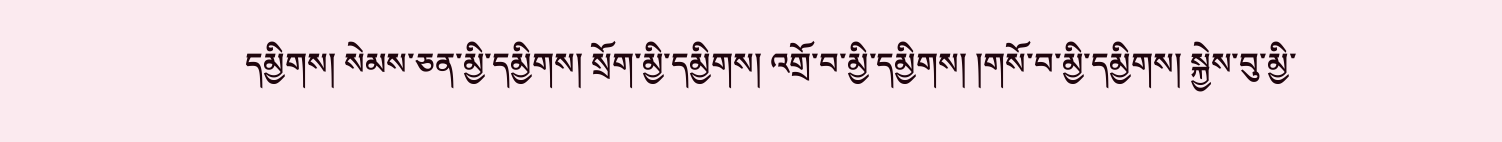དམྱིགས། སེམས་ཅན་མྱི་དམྱིགས། སྲོག་མྱི་དམྱིགས། འགྲོ་བ་མྱི་དམྱིགས། །གསོ་བ་མྱི་དམྱིགས། སྐྱེས་བུ་མྱི་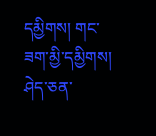དམྱིགས། གང་ཟག་མྱི་དམྱིགས། ཤེད་ཅན་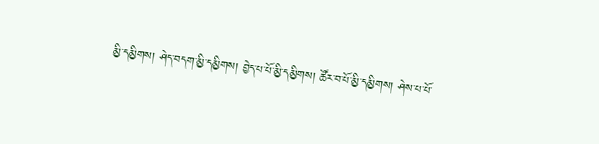མྱི་དམྱིགས། ཤེད་བདག་མྱི་དམྱིགས། བྱེད་པ་པོ་མྱི་དམྱིགས། ཚོར་བ་པོ་མྱི་དམྱིགས། ཤེས་པ་པོ་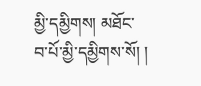མྱི་དམྱིགས། མཐོང་བ་པོ་མྱི་དམྱིགས་སོ། །